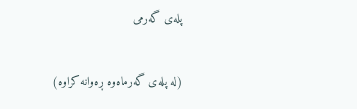پلەی گەرمی

(لە پلەی گەرماەوە ڕەوانە کراوە)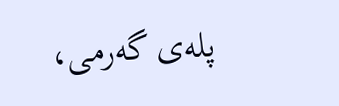پلەی گەرمی،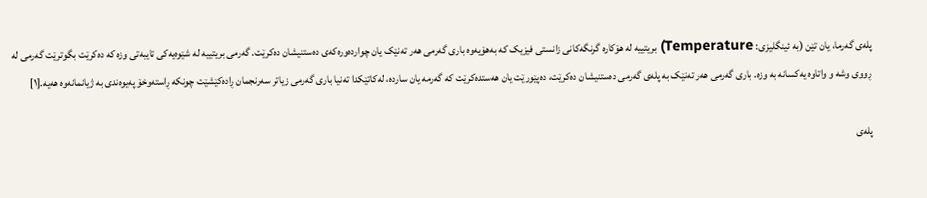پلەی گەرما، یان تێن (بە ئینگلیزی: Temperature) بریتییە لە ھۆکارە گرنگەکانی زانستی فیزیک کە بەھۆیەوە باری گەرمی ھەر تەنێک یان چواردەورەکەی دەستنیشان دەکرێت. گەرمی بریتییە لە شێوەیەکی تایبەتی وزە کە دەکرێت بگوترێت گەرمی لە ڕووی وشە و واتاوە یەکسانە بە وزە. باری گەرمی ھەر تەنێک بە پلەی گەرمی دەستنیشان دەکرێت، دەپێورێت یان ھەستدەکرێت کە گەرمە یان ساردە، لەکاتێکدا تەنیا باری گەرمی زیاتر سەرنجمان ڕادەکێشێت چونکە ڕاستەوخۆ پەیوەندی بە ژیانمانەوە ھەیە.[١]

پلەی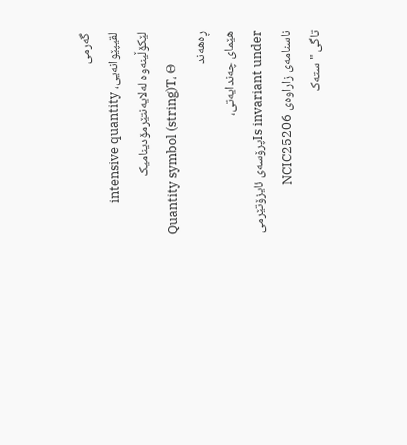گەرمی
لقیپێوانەیی، intensive quantity
لێکۆڵینەوە لەلایەنتێرمۆدینامیک
Quantity symbol (string)T، Θ
ڕەھەند
ھێمای چەندایەتی،
Is invariant underپرۆسەی ئایزۆتێرمی
ناسنامەی زاراوەی NCIC25206
تاگی "ستەک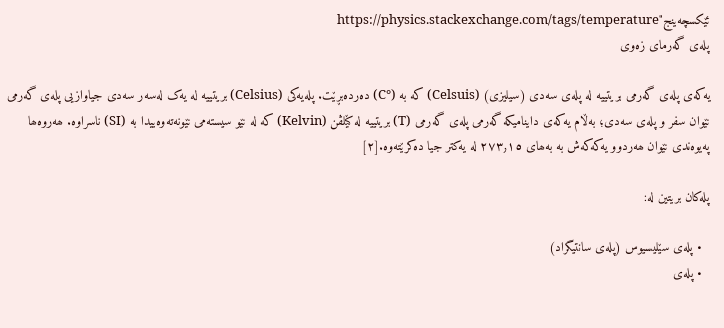ئێکسچەینج"https://physics.stackexchange.com/tags/temperature
پلەی گەرمای زەوی

یەکەی پلەی گەرمی بریتییە لە پلەی سەدی (سیلیزی) (Celsuis) کە بە (°C) دەردەبڕێت. پلەیەکی (Celsius) بریتییە لە یەک لەسەر سەدی جیاوازیی پلەی گەرمی نێوان سفر و پلەی سەدی؛ بەڵام یەکەی داینامیکە گەرمی پلەی گەرمی (T) بریتییە لە کێلڤن (Kelvin) کە لە نێو سیستەمی نێونەتەوەییدا بە (SI) ناسراوە. ھەروەھا پەیوەندی نێوان ھەردوو یەکەکەش بە بەھای ٢٧٣٫١٥ لە یەکتر جیا دەکرێتەوە.[٢]

پلەکان بریتین لە:

  • پلەی سێلیسیوس (پلەی سانتیگراد)
  • پلەی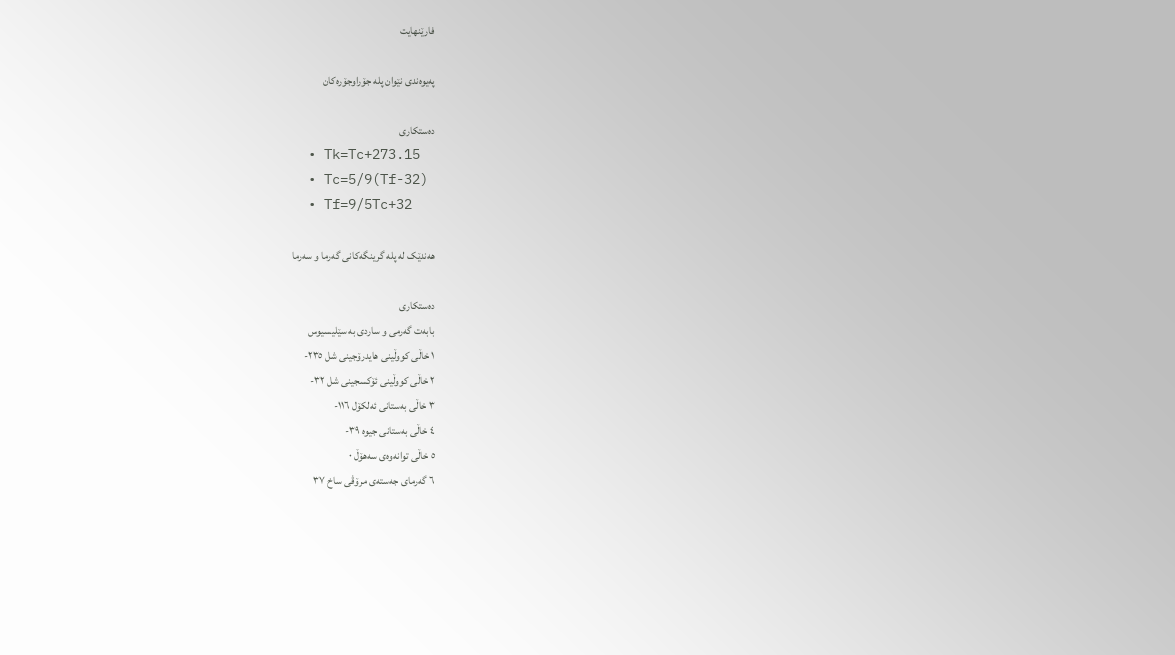فارێنھایت

پەیوەندی نێوان پلە جۆراوجۆرەکان

دەستکاری
  • Tk=Tc+273.15
  • Tc=5/9(Tf-32)
  • Tf=9/5Tc+32

ھەندێک لە پلە گرینگەکانی گەرما و سەرما

دەستکاری
بابەت گەرمی و ساردی بە سێلیسیوس
١ خاڵی کووڵینی ھایدرۆجینی شل ٢٣٥-
٢ خاڵی کووڵینی ئۆکسجینی شل ٣٢-
٣ خاڵی بەستانی ئەلکۆل ١١٦-
٤ خاڵی بەستانی جیوە ٣٩-
٥ خاڵی توانەوەی سەھۆڵ ٠
٦ گەرمای جەستەی مرۆڤی ساخ ٣٧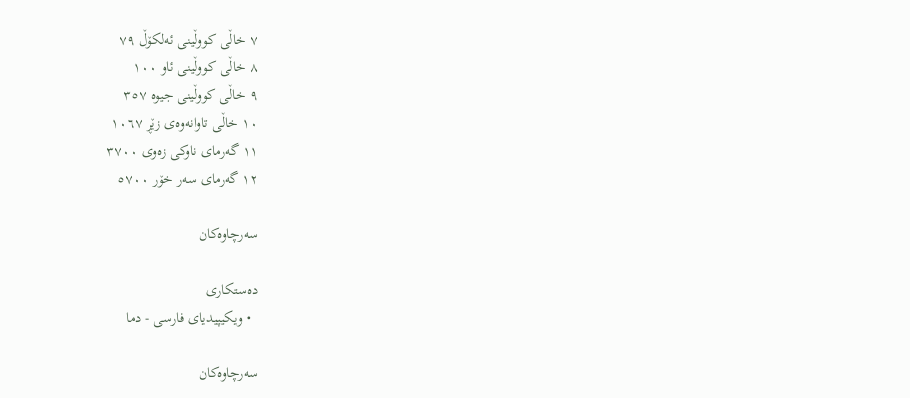٧ خاڵی کووڵینی ئەلکۆڵ ٧٩
٨ خاڵی کووڵینی ئاو ١٠٠
٩ خاڵی کووڵینی جیوە ٣٥٧
١٠ خاڵی تاوانەوەی زێڕ ١٠٦٧
١١ گەرمای ناوکی زەوی ٣٧٠٠
١٢ گەرمای سەر خۆر ٥٧٠٠

سەرچاوەکان

دەستکاری
  • ویکیپیدیای فارسی - دما

سەرچاوەکان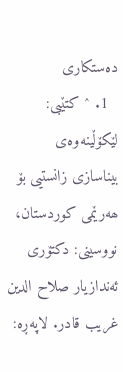دەستکاری
  1. ^ کتێبی: لێکۆڵینەوەی بیناسازی زانستیی بۆ ھەرێمی کوردستان، نووسینی: دکتۆری ئەندازیار صلاح الدین غریب قادر. لاپەڕە: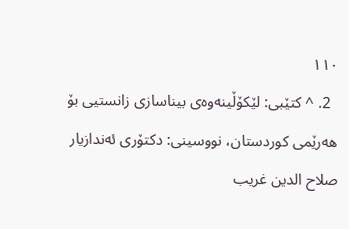١١٠
  2. ^ کتێبی: لێکۆڵینەوەی بیناسازی زانستیی بۆ ھەرێمی کوردستان، نووسینی: دکتۆری ئەندازیار صلاح الدین غریب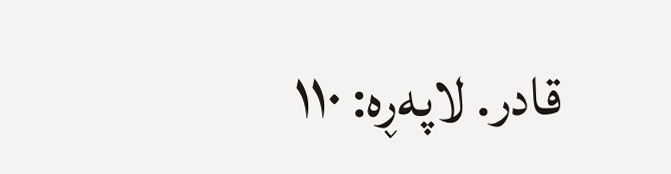قادر. لاپەڕە: ١١٠